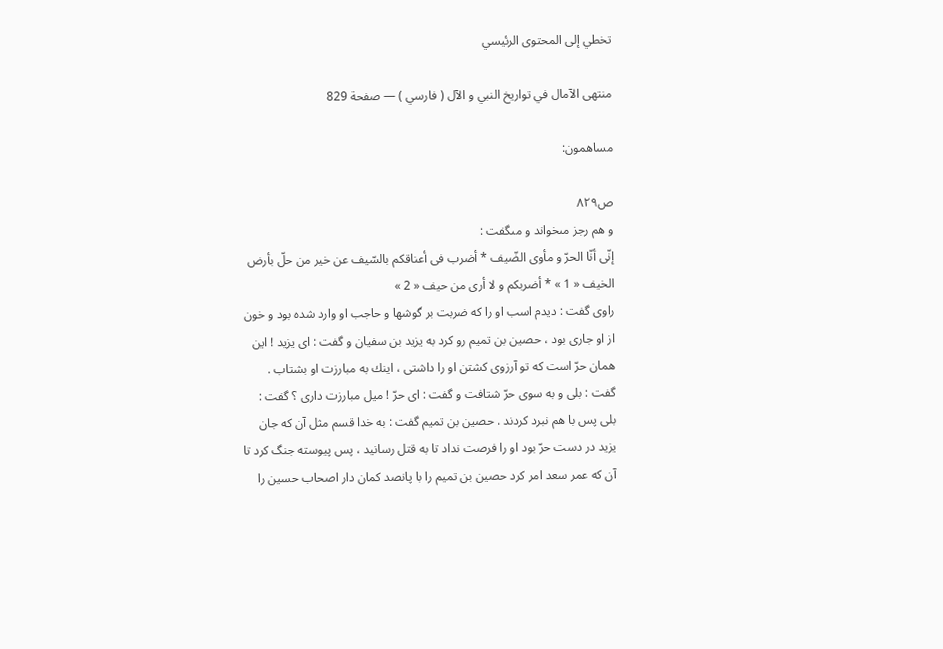تخطي إلى المحتوى الرئيسي

منتهى الآمال في تواريخ النبي و الآل ( فارسي ) — صفحة 829

مساهمون:

ص٨٢٩
و هم رجز مىخواند و مىگفت :
إنّى أنّا الحرّ و مأوى الضّيف * أضرب فى أعناقكم بالسّيف عن خير من حلّ بأرض الخيف « 1 » * أضربكم و لا أرى من حيف « 2 »
راوى گفت : ديدم اسب او را كه ضربت بر گوشها و حاجب او وارد شده بود و خون از او جارى بود ، حصين بن تميم رو كرد به يزيد بن سفيان و گفت : اى يزيد ! اين همان حرّ است كه تو آرزوى كشتن او را داشتى ، اينك به مبارزت او بشتاب . گفت : بلى و به سوى حرّ شتافت و گفت : اى حرّ ! ميل مبارزت دارى ؟ گفت : بلى پس با هم نبرد كردند . حصين بن تميم گفت : به خدا قسم مثل آن كه جان يزيد در دست حرّ بود او را فرصت نداد تا به قتل رسانيد ، پس پيوسته جنگ كرد تا آن كه عمر سعد امر كرد حصين بن تميم را با پانصد كمان دار اصحاب حسين را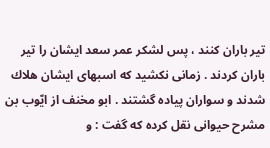تير باران كنند ، پس لشكر عمر سعد ايشان را تير باران كردند . زمانى نكشيد كه اسبهاى ايشان هلاك شدند و سواران پياده گشتند . ابو مخنف از ايّوب بن مشرح حيوانى نقل كرده كه گفت : و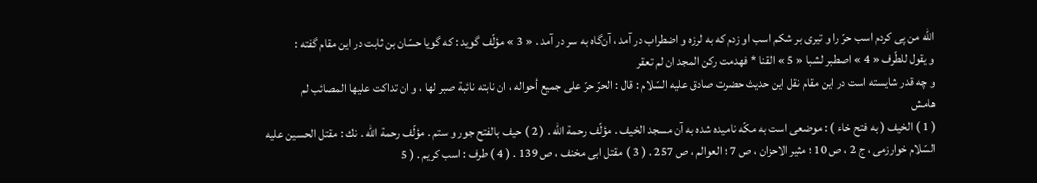اللّه من پى كردم اسب حرّ را و تيرى بر شكم اسب او زدم كه به لرزه و اضطراب در آمد ، آن‌گاه به سر در آمد . « 3 » مؤلّف گويد : كه گويا حسّان بن ثابت در اين مقام گفته :
و يقول للطّرف « 4 » اصطبر لشبا « 5 » القنا * فهدمت ركن المجد ان لم تعقر
و چه قدر شايسته است در اين مقام نقل اين حديث حضرت صادق عليه السّلام : قال : الحرّ حرّ على جميع أحواله ، ان نابته نائبة صبر لها ، و ان تداكت عليها المصائب لم
هامش
( 1 ) الخيف ( به فتح خاء ) : موضعى است به مكّه ناميده شده به آن مسجد الخيف . مؤلّف رحمة اللّه . ( 2 ) حيف بالفتح جور و ستم . مؤلّف رحمة اللّه . نك : مقتل الحسين عليه السّلام خوارزمى ، ج 2 ، ص 10 ؛ مثير الاحزان ، ص 7 ؛ العوالم ، ص 257 . ( 3 ) مقتل ابى مخنف ، ص 139 . ( 4 ) طرف : اسب كريم . ( 5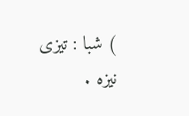) شبا : تيزى نيزه .